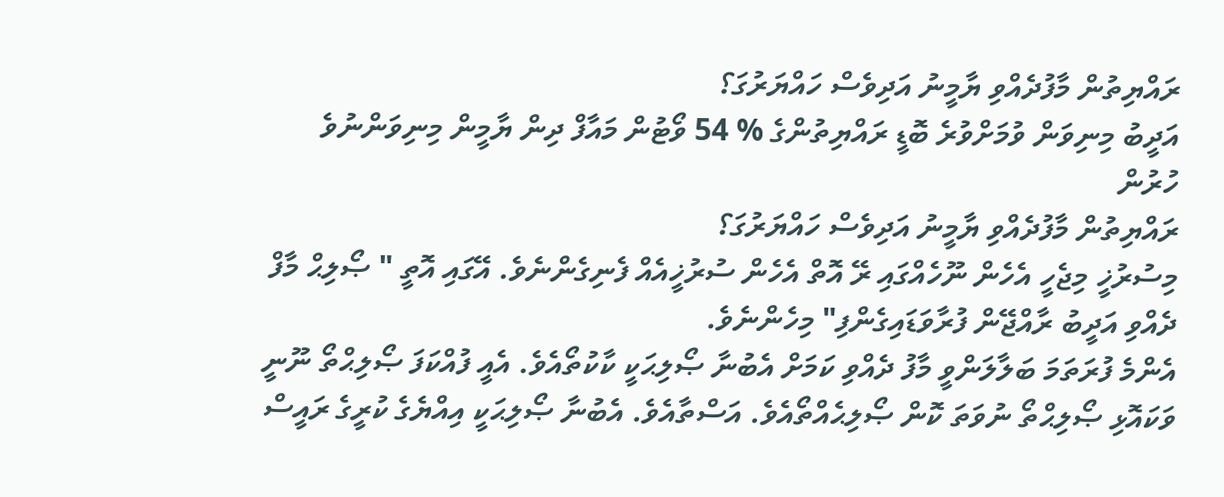ރައްޔިތުން މާފުދެއްވި ޔާމީނު އަދިވެސް ހައްޔަރުގަ؟
އަދީބު މިނިވަން ވުމަށްވުރެ ބޮޑީ ރައްޔިތުންގެ % 54 ވޯޓުން މައާފް ދިން ޔާމީން މިނިވަންނުވެ ހުރުން
ރައްޔިތުން މާފުދެއްވި ޔާމީނު އަދިވެސް ހައްޔަރުގަ؟
މިސުރުޚީ މިޖެހީ އެހެން ނޫހެއްގައި ރޭ އޮތް އެހެން ސުރުޚީއެއް ފެނިގެންނެވެ. އޭގައި އޮތީ " ޞޯލިޙް މާފް ދެއްވި އަދީބު ރާއްޖޭން ފުރާވަޑައިގެންފި" މިހެންނެވެ.
އެންމެ ފުރަތަމަ ބަލާލަންވީ މާފު ދެއްވި ކަމަށް އެބުނާ ޞޯލިޙަކީ ކާކުތޯއެވެ. އެއީ ފުއްކަފަ ޞޯލިޙްތޯ ނޫނީ ވަކައޮޅި ޞޯލިޙްތޯ ނުވަތަ ކޮން ޞޯލިޙެއްތޯއެވެ. އަސްތާއެވެ. އެބުނާ ޞޯލިޙަކީ އިއްޔެގެ ކުރީގެ ރައީސް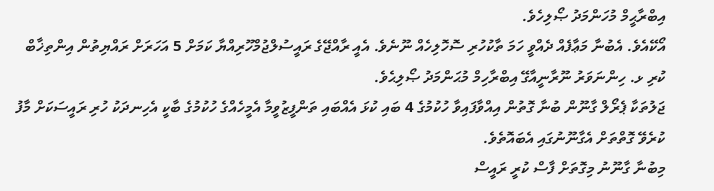އިބްރާޙީމް މުހަންމަދު ޞޯލިހެވެ.
އޯކޭއެވެ. އެބުނާ މަޢާފެއް ދެއްވީ ހަމަ ތާކުހުރި ސޮހޮލިހެއް ނޫނެވެ. އެއީ ރާއްޖޭގެ ރައީސުލްޖުމްހޫރިއްޔާ ކަމަށް 5 އަހަރަށް ރައްޔިތުން އިންތިޚާބް ކުރި ޅ. ހިންނަވަރު ނޫރާނީއާގޭ އިބްރާހިމް މުޙަންމަދު ޞޯލިޙެވެ.
ޖަލުތަކާ ޕެރޯލް ގާނޫން ބުނާ ގޮތުން އިއްވާފައިވާ ހުކުމުގެ 4 ބައި ކުޅަ އެއްބައި ތަންފީޒުވީމާ އެމީހެއްގެ ހުކުމުގެ ބާކީ އެހިނދަކު ހުރި ރައީސަކަށް މާފު ކުރެވޭ ގޮތްތަށް އެގާނޫނުގައި އެބައޮތެވެ.
މިބުނާ ގާނޫނު މިގޮތަށް ފާސް ކުރީ ރައީސް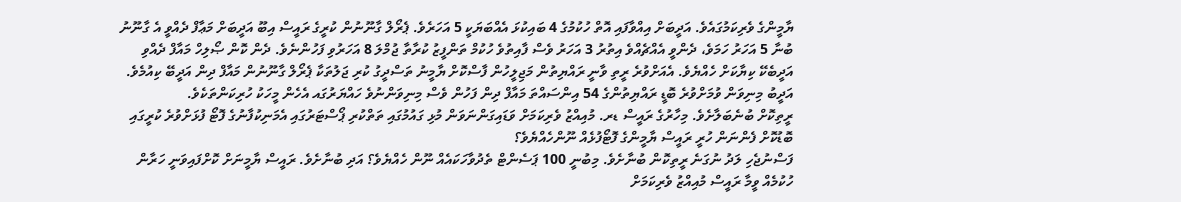ޔާމީންގެ ވެރިކަމުގައެވެ. އަދީބަށް އިއްވާފައި އޮތް ހުކުމުގެ 4 ބައިކުޅަ އެއްބަޔަކީ 5 އަހަރެވެ. ޕެރޯލް ގާނޫނުން ކުރީގެ ރައީސް އިބޫ އަދީބަށް މަޢާފް ދެއްވީ އެ ގާނޫނު ބުނާ 5 އަހަރު ހަމަވެ، ދެންވީ އެއްޗެއްވެ އިތުރު 3 އަހަރު ވެސް ފާއިތުވެ ހުކުމް ތަންފީޒު ކުރާތާ ޖުމްލަ 8 އަހަރުވި ފަހުންނެވެ. ދެން ކޮން ޞޯލިހް މައާފް ދެއްވި އަދީބެކޭ ކިޔާކަށް ހެއްޔެވެ. އެއަށްވުރެ ރީތި ވާނީ ރައްޔިތުން މަޖިލީހުން ފާސްކޮށް ޔާމީނު ތަސްދީގު ކުރި ޖަލުތަކާ ޕެރޯލް ގާނޫނުން މައާފް ދިން އަދީބޭ ކިއުމެވެ.
އަދީބު މިނިވަން ވުމަށްވުރެ ބޮޑީ ރައްޔިތުންގެ 54 އިންސައްތަ މައާފް ދިން ފަހުން ވެސް މިނިވަންނުވެ ހައްޔަރުގައ އެހެން މީހަކު ހުރިކަންތަކެވެ.
ރީތިކޮށް ބުނެބަލާށެވެ. މިހާރުގެ ރައީސް ޑރ. މުއިއްޒު ވެރިކަމަށް ވަޑައިގަންނަވަން މުޅި ގައުމުގައި ތަތްކުރި ޕޯސްޓަރުގައި އެމަނިކުފާނުގެ ފޮޓޯ ފުޅަށްވުރެ ކުރީގައި ބޮޑުކޮށް ފެންނަން ހުރީ ރައީސް ޔާމީންގެ ފޮޓޯފުޅެއް ނޫންހެއްޔެވެ؟
ފަސްނުޖެހި ލަދު ނުގަނެ ރީތިކޮން ބުނާށެވެ. މިބުނީ 100 ޕަސެންޓް ތެދުވާހަކައެއް ނޫން ހެއްޔެވެ؟ އަދި ބުނާށެވެ. ރައީސް ޔާމީނަށް ކޮށްފައިވަނީ ހަރާން ހުކުމެއް ވީމާ ރައީސް މުއިއްޒު ވެރިކަމަށް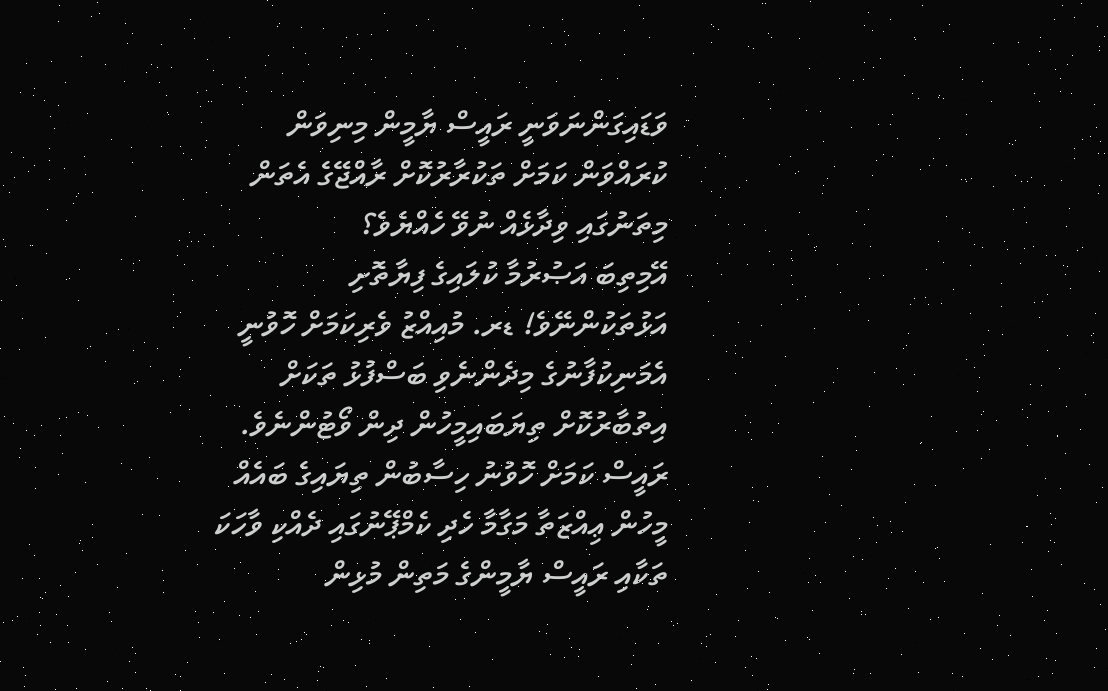ވަޑައިގަންނަވަނީ ރައީސް ޔާމީން މިނިވަން ކުރައްވަން ކަމަށް ތަކުރާރުކޮށް ރާއްޖޭގެ އެތަން މިތަނުގައި ވިދާޅެއް ނުވޭ ހެއްޔެވެ؟
އޭމިތިބަ އަޞުރުމާ ކުލައިގެ ފިޔާތޮށި އަޅުތަކުންނޭވެ! ޑރ. މުއިއްޒު ވެރިކަމަށް ހޮވުނީ އެމަނިކުފާނުގެ މިދެންނެވި ބަސްފުޅު ތަކަށް އިތުބާރުކޮށް ތިޔަބައިމީހުން ދިން ވޯޓުންނެވެ.
ރައީސް ކަމަށް ހޮވުނު ހިސާބުން ތިޔައިގެ ބައެއް މީހުން ޢިއްޒަތާ މަގާމާ ހެދި ކެމްޕޭނުގައި ދެއްކި ވާހަކަ ތަކާއި ރައީސް ޔާމީންގެ މަތިން މުޅިން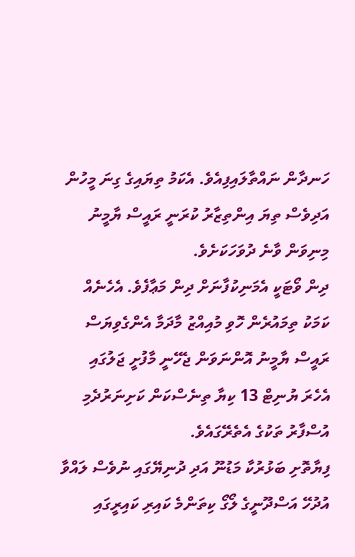ހަނދާން ނައްތާލައިފިއެވެ. އެކަމު ތިޔައިގެ ގިނަ މީހުން އަދިވެސް ތިޔަ އިންތިޒާރު ކުރަނީ ރައީސް ޔާމީނު މިނިވަން ވާނެ ދުވަހަކަށެވެ.
ދިން ވޯޓަކީ އެމަނިކުފާނަށް ދިން މަޢާފެވެ. އެހެނެއް ކަމަކު ތިމައުރެން ހޮވި މުއިއްޒު މާދަމާ އެންގެވިޔަސް ރައީސް ޔާމީނު އޮންނަވަން ޖެހޭނީ މާފުށީ ޖަލުގައި އެހެރަ ޔުނިޓް 13 ކިޔާ ތިނެސްކަން ކަށިނަރުދެމި އުސްފާރު ތަކުގެ އެތެރޭގައެވެ.
ފިޔާތޮށި ބަޅުރުކާ މަޑުނޫ އަދި ދުނިޔޭގައި ނުވެސް ލައްވާ އުދުހޭ އަސްދޫނީގެ ލޯގޯ ކިތަންމެ ކައިރި ކައިރީގައި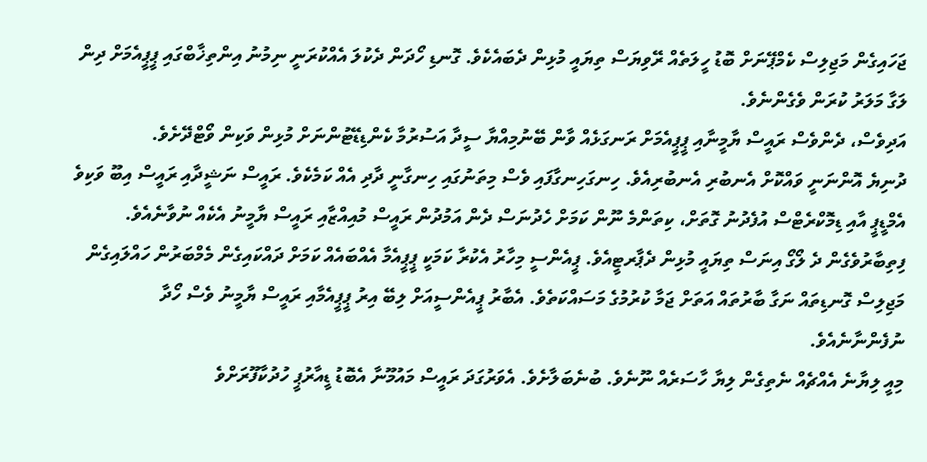ޖަހައިގެން މަޖިލިސް ކެމްޕޭނަށް ބޮޑު ހީލަތެއް ރޭވިޔަސް ތިޔައީ މުޅިން ދެބައެކެވެ. ގޮނޑި ހޯދަން ދެކުލަ އެއްކުރަނީ ނިމުނު އިންތިޚާބްގައި ޕީޕީއެމަށް ދިން ލަގާ މަލަރު ކުރަން ވެގެންނެވެ.
އަދިވެސް، ދެންވެސް ރައީސް ޔާމީނާއި ޕީޕީއެމަށް ރަނގަޅެއް ވާން ބޭނުމިއްޔާ ސީދާ އަސުރުމާ ކެންޑިޑޭޓުންނަށް މުޅިން ވަކިން ވޯޓްދޭށެވެ.
ދުނިޔެ އޮންނަނީ ވައްކޮށް އެނބުރި އެނބުރިއެވެ. ހިނގަހިނގާފައި ވެސް މިތަނުގައި ހިނގާނީ ދާދި އެއް ކަމެކެވެ. ރައީސް ނަޝީދާއި ރައީސް އިބޫ ވަކިވެ އެމްޑީޕީ އާއި ޑިމޮކްރެޓްސް އުފެދުނު ގޮތަށް، ކިތަންމެ ނޫން ކަމަށް ހެދުނަސް ދެން އަމުދުން ރައީސް މުއިއްޒާއި ރައީސް ޔާމީނު އެކެއް ނުވާނެއެވެ.
ފިތިބާރުވެގެން ދެ ލޯގޯ އިނަސް ތިޔައީ މުޅިން ދެޕާރޓީއެވެ. ޕީއެންސީ މިހާރު އެކުރާ ކަމަކީ ޕީޕީއެމާ އެއްބައެއް ކަމަށް ދައްކައިގެން މެމްބަރުން ހައްލައިގެން މަޖިލިސް ގޮނޑިތައް ނަގާ ބާރުތައް އަތަށް ޖަމާ ކުރުމުގެ މަސައްކަތެވެ. އެބާރު ޕީއެންސީއަށް ލިބޭ އިރު ޕީޕީއެމާއި ރައީސް ޔާމީނު ވެސް ހޯދާ ނުފެންނާނެއެވެ.
މިއީ ލިޔާނެ އެއްޗެއް ނެތިގެން ލިޔާ ހާސަރެއް ނޫނެވެ. ބުނެބަލާށެވެ. އެވަރުގަދަ ރައީސް މައުމޫނާ އެބޮޑު ޑީއާރުޕީ ހުދުކާފޫރަށްވެ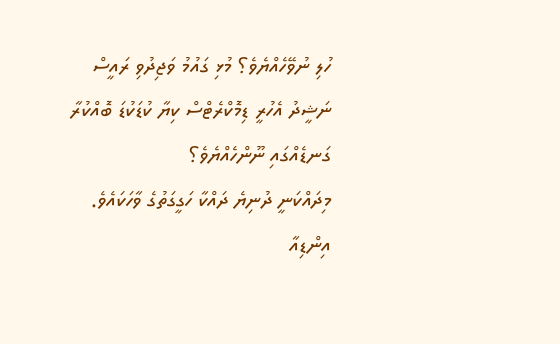ހުލި ނުވޭހެއްޔެވެ؟ މުޅި ގައުމު ވަޖިދުވި ރައީސް ނަޝީދު އެހުރީ ޑިމޮކްރެޓްސް ކިޔާ ކުޑަކުޑަ ބޮއްކުރާ ގަނޑެއްގައި ނޫންހެއްޔެވެ؟
މިދައްކަނީ ދުނިޔެ ދައްކާ ހަގީގަތުގެ ވާހަކައެވެ. އިންޑިއާ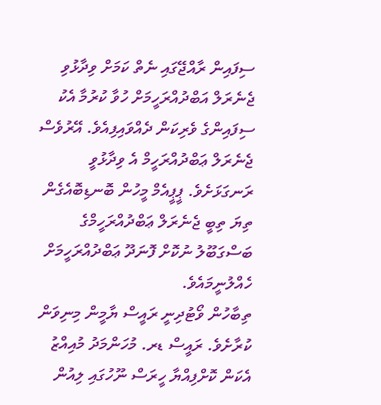ސިފައިން ރާއްޖޭގައި ނެތް ކަމަށް ވިދާޅުވި ޖެނެރަލް އަބްދުއްރަހީމަށް ހުވާ ކުރުމާ އެކު ސިފައިންގެ ވެރިކަން ދެއްވައިފިއެވެ. އޭރުވެސް ޖެނެރަލް ޢަބްދުއްރަހީމް އެ ވިދާޅުވީ ރަނގަޅަށެވެ. ޕީޕީއެމް މީހުން ބޮނޑިބޮއެގެން ތިޔަ ތިބީ ޖެނެރަލް ޢަބްދުއްރަހީމްގެ ބަސްގަބޫލު ނުކޮށް ފޮނަދޫ ޢަބްދުއްރަހީމަށް ހެއްލުނީމައެވެ.
ތިބާހުން ވޯޓުދިނީ ރައީސް ޔާމީން މިނިވަން ކުރާށެވެ. ރައީސް ޑރ. މުހަންމަދު މުއިއްޒު އެކަން ކޮށްފިއްޔާ ހީރަސް ނޫހުގައި ލިއުން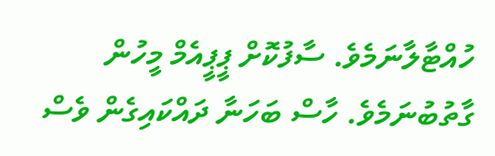ހުއްޓާލާނަމެވެ. ސާފުކޮށް ޕީޕީއެމް މީހުން ގާތުބުނަމެވެ. ހާސް ބަހަނާ ދައްކައިގެން ވެސް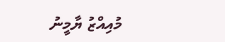މުއިއްޒު ޔާމީނު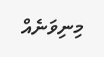މިނިވަނެއް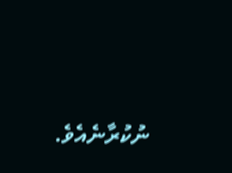ނުކުރާނެއެވެ.